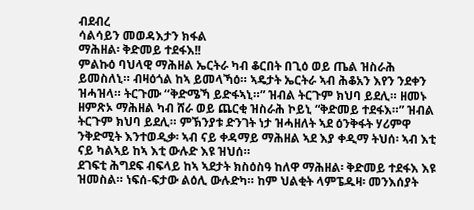ብደብረ
ሳልሳይን መወዳእታን ክፋል
ማሕዘል፡ ቅድመይ ተደፋእ!!
ምልኩዕ ባህላዊ ማሕዘል ኤርትራ ካብ ቆርበት በጊዕ ወይ ጤል ዝስራሕ ይመስለኒ። ብዛዕጎል ከኣ ይመላኻዕ። ኣዴታት ኤርትራ ኣብ ሕቆአን እየን ንደቀን ዝሓዝላ። ትርጉሙ ‘‘ቅድሜኻ ይድፋኣኒ።” ዝብል ትርጉም ክህባ ይደሊ። ዘመኑ ዘምጽኦ ማሕዘል ካብ ሸራ ወይ ጨርቂ ዝስራሕ ኮይኒ “ቅድመይ ተደፋእ።” ዝብል ትርጉም ክህባ ይደሊ። ምኽንያቱ ድንገት ነታ ዝሓዘለት ኣደ ዕንቅፋት ሃሪምዋ ንቅድሚት እንተወዲቃ፡ ኣብ ናይ ቀዳማይ ማሕዘል ኣደ እያ ቀዲማ ትህሰ፡ ኣብ እቲ ናይ ካልኣይ ከኣ እቲ ውሉድ እዩ ዝህሰ።
ደገፍቲ ሕግደፍ ብፍላይ ከኣ ኣደታት ክስዕስዓ ከለዋ ማሕዘል፡ ቅድመይ ተደፋእ እዩ ዝመስል። ነፍሰ-ፍታው ልዕሊ ውሉድካ። ከም ህልቂት ላምፔዱዛ፡ መንእሰያት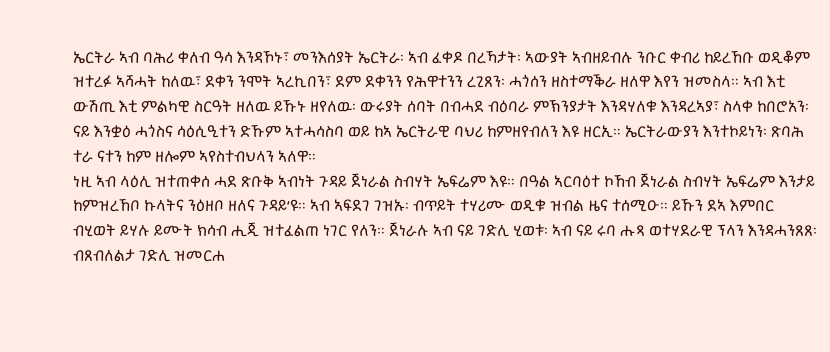ኤርትራ ኣብ ባሕሪ ቀለብ ዓሳ እንዳኾኑ፣ መንእሰያት ኤርትራ፡ ኣብ ፈቀዶ በረኻታት፡ ኣውያት ኣብዘይብሉ ንቡር ቀብሪ ከይረኸቡ ወዲቆም ዝተረፉ ኣሻሓት ከለዉ፣ ደቀን ንሞት ኣረኪበን፣ ደም ደቀንን የሕዋተንን ረጊጸን፡ ሓጎሰን ዘስተማቕራ ዘለዋ እየን ዝመስላ። ኣብ እቲ ውሽጢ እቲ ምልካዊ ስርዓት ዘለዉ ይኹኑ ዘየለዉ፡ ውሩያት ሰባት በብሓደ ብዕባራ ምኽንያታት እንዳሃለቁ እንዳረኣያ፣ ስላቀ ከበሮአን፡ ናይ እንቋዕ ሓጎስና ሳዕሲዒተን ድኹም ኣተሓሳስባ ወይ ከኣ ኤርትራዊ ባህሪ ከምዘየብለን እዩ ዘርኢ። ኤርትራውያን እንተኮይነን፡ ጽባሕ ተራ ናተን ከም ዘሎም ኣየስተብህላን ኣለዋ።
ነዚ ኣብ ላዕሊ ዝተጠቀሰ ሓደ ጽቡቅ ኣብነት ጉዳይ ጀነራል ስብሃት ኤፍሬም እዩ። በዓል ኣርባዕተ ኮኸብ ጀነራል ስብሃት ኤፍሬም እንታይ ከምዝረኸቦ ኩላትና ንዕዘቦ ዘለና ጉዳይ‘ዩ። ኣብ ኣፍደገ ገዝኡ፡ ብጥይት ተሃሪሙ ወዲቁ ዝብል ዜና ተሰሚዑ። ይኹን ደኣ እምበር ብሂወት ይሃሉ ይሙት ክሳብ ሒጂ ዝተፈልጠ ነገር የለን። ጀነራሉ ኣብ ናይ ገድሊ ሂወቱ፡ ኣብ ናይ ሩባ ሑጻ ወተሃደራዊ ፕላን እንዳሓንጸጸ፡ ብጸብለልታ ገድሊ ዝመርሐ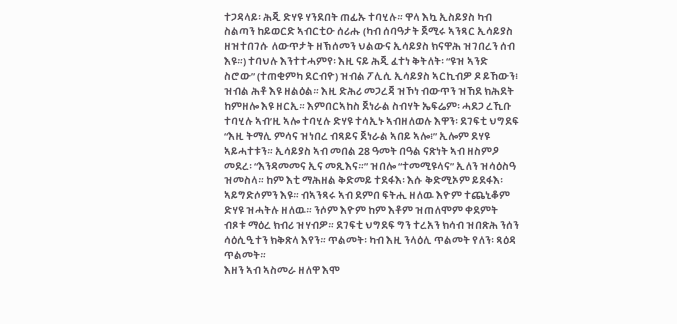ተጋዳላይ፡ ሕጂ ድሃዩ ሃንደበት ጠፊኡ ተባሂሉ። ዋላ እኳ ኢስይያስ ካብ ስልጣን ከይወርድ ኣብርቲዑ ሰሪሑ (ካብ ሰባዓታት ጀሚሩ ኣንጻር ኢሳይያስ ዘዝተበገሱ ለውጥታት ዘኽሰመን ህልውና ኢሳይያስ ክናዋሕ ዝገበረን ሰብ እዩ።) ተባህሉ እንተተሓምየ፡ እዚ ናይ ሕጂ ፈተነ ቅትለት፡ “ዩዝ ኣንድ ስሮው” (ተጠቂምካ ደርብዮ) ዝብል ፖሊሲ ኢሳይያስ ኣርኪብዎ ዶ ይኸውን፧ ዝብል ሕቶ እዩ ዘልዕል። እዚ ድሕሪ መጋረጃ ዝኾነ ብውጥን ዝኸደ ክሕደት ከምዘሎ እዩ ዘርኢ። እምበርኣከስ ጀነራል ስብሃት ኤፍሬም፡ ሓደጋ ረኺቡ ተባሂሉ ኣብ’ዚ ኣሎ ተባሂሉ ድሃዩ ተሳኢኑ ኣብዘለወሉ እዋን፡ ደገፍቲ ህግደፍ “እዚ ትማሊ ምሳና ዝነበረ ብጻይና ጀነራል ኣበይ ኣሎ፧” ኢሎም ደሃዩ ኣይሓተቱን። ኢሳይያስ ኣብ መበል 28 ዓመት በዓል ናጽነት ኣብ ዘስምዖ መደረ፡ “እንዳመመና ኢና መጺእና።” ዝበሎ “ተመሚዩላና” ኢለን ዝሳዕስዓ ዝመስላ። ከም እቲ ማሕዘል ቅድመይ ተደፋእ፡ እሱ ቅድሚኦም ይደፋእ፡ ኣይግድሶምን እዩ። ብኣንጻሩ ኣብ ደምበ ፍትሒ ዘለዉ እዮም ተጨኒቆም ድሃዩ ዝሓትሉ ዘለዉ። ንሶም እዮም ከም እቶም ዝጠለሞም ቀደምት ብጾቱ ማዕረ ክብሪ ዝሃብዎ። ደገፍቲ ህግደፍ ግን ተረአን ክሳብ ዝበጽሕ ንሰን ሳዕሲዒተን ክቅጽላ እየን። ጥልመት፡ ካብ እዚ ንላዕሊ ጥልመት የለን፡ ጻዕዳ ጥልመት።
እዘን ኣብ ኣስመራ ዘለዋ እሞ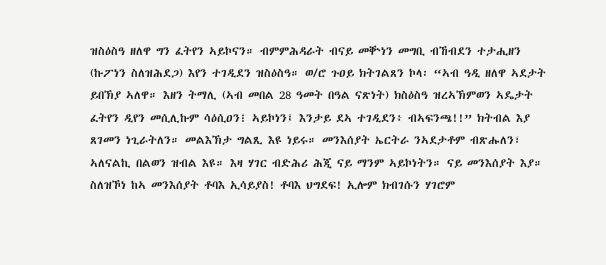ዝስዕስዓ ዘለዋ ግን ፈትየን ኣይኮናን። ብምምሕዳራት ብናይ መቝነን መግቢ ብኸብደን ተታሒዘን (ኩፖነን ስለዝሕደጋ) እየን ተገዲደን ዝስዕስዓ። ወ/ሮ ጉዐይ ክትገልጸን ኮላ፡ “ኣብ ዓዲ ዘለዋ ኣደታት ይበኽያ ኣለዋ። እዘን ትማሊ (ኣብ መበል 28 ዓመት በዓል ናጽነት) ክስዕስዓ ዝረኣኽምወን ኣዴታት ፈትየን ዲየን መሲሊኩም ሳዕሲዐን፧ ኣይኮነን፤ እንታይ ደኣ ተገዲደን፥ ብኣፍንጫ!!” ክትብል እያ ጸገመን ነጊራትለን። መልእኽታ ግልጺ እዩ ነይሩ። መንእሰያት ኤርትራ ንኣደታቶም ብጽሑለን፣ ኣለናልኪ በልወን ዝብል እዩ። እዛ ሃገር ብድሕሪ ሕጂ ናይ ማንም ኣይኮነትን። ናይ መንእሰያት እያ። ስለዝኾነ ከኣ መንእሰያት ቶባእ ኢሳይያስ! ቶባእ ህግደፍ! ኢሎም ክብገሱን ሃገሮም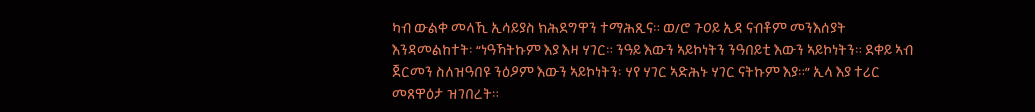ካብ ውልቀ መላኺ ኢሳይያስ ክሕደግዋን ተማሕጺና። ወ/ሮ ጉዐይ ኢዳ ናብቶም መንእሰያት እንዳመልከተት፡ “ነዓኻትኩም እያ እዛ ሃገር። ንዓይ እውን ኣይኮነትን ንዓበይቲ እውን ኣይኮነትን። ደቀይ ኣብ ጀርመን ስለዝዓበዩ ንዕዖም እውን ኣይኮነትን፡ ሃየ ሃገር ኣድሕኑ ሃገር ናትኩም እያ።” ኢላ እያ ተሪር መጸዋዕታ ዝገበረት።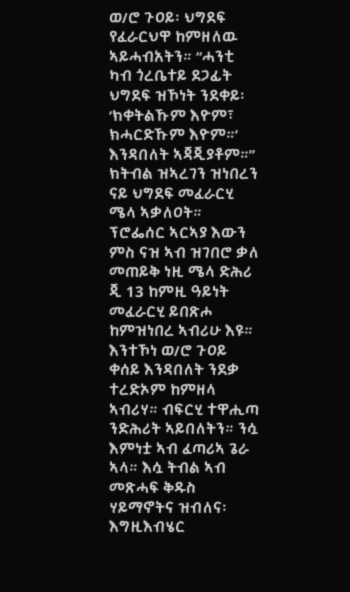ወ/ሮ ጉዐይ፡ ህግደፍ የፈራርህዋ ከምዘለዉ ኣይሓብአትን። “ሓንቲ ካብ ጎረቤተይ ደጋፊት ህግደፍ ዝኾነት ንደቀይ፡ ‘ክቀትልኹም እዮም፣ ክሓርድኹም እዮም።’ እንዳበለት ኣጃጂያቶም።” ክትብል ዝኣረገን ዝነበረን ናይ ህግደፍ መፈራርሂ ሜላ ኣቃለዐት። ፕሮፌሰር ኣርኣያ እውን ምስ ናዝ ኣብ ዝገበሮ ቃለ መጠይቅ ነዚ ሜላ ድሕሪ ጂ 13 ከምዚ ዓይነት መፈራርሂ ይበጽሖ ከምዝነበረ ኣብሪሁ እዩ። እንተኾነ ወ/ሮ ጉዐይ ቀሰይ እንዳበለት ንደቃ ተረድኦም ከምዘላ ኣብሪሃ። ብፍርሂ ተዋሒጣ ንድሕሪት ኣይበለትን። ንሷ እምነቷ ኣብ ፈጣሪኣ ጌራ ኣላ። እሷ ትብል ኣብ መጽሓፍ ቅዱስ ሃይማኖትና ዝብለና፡ እግዚእብሄር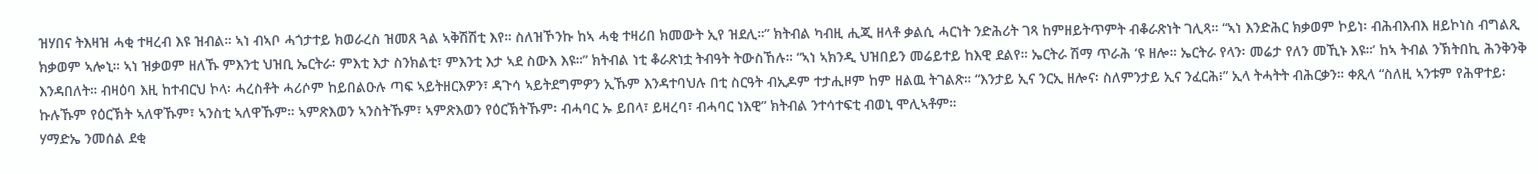ዝሃበና ትእዛዝ ሓቂ ተዛረብ እዩ ዝብል። ኣነ ብኣቦ ሓጎታተይ ክወራረስ ዝመጸ ጓል ኣቅሽሽቲ እየ። ስለዝኾንኩ ከኣ ሓቂ ተዛሪበ ክመውት ኢየ ዝደሊ።” ክትብል ካብዚ ሒጂ ዘላቶ ቃልሲ ሓርነት ንድሕሪት ገጻ ከምዘይትጥምት ብቆራጽነት ገሊጻ። “ኣነ እንድሕር ክቃወም ኮይነ፡ ብሕብእብእ ዘይኮነስ ብግልጺ ክቃወም ኣሎኒ። ኣነ ዝቃወም ዘለኹ ምእንቲ ህዝቢ ኤርትራ፡ ምእቲ እታ ስንክልቲ፣ ምእንቲ እታ ኣደ ስውእ እዩ።” ክትብል ነቲ ቆራጽነቷ ትብዓት ትውስኸሉ። “ኣነ ኣክንዲ ህዝበይን መሬይተይ ከእዊ ደልየ። ኤርትራ ሽማ ጥራሕ ‘ዩ ዘሎ። ኤርትራ የላን፡ መሬታ የለን መኺኑ እዩ።’ ከኣ ትብል ንኽትበኪ ሕንቅንቅ እንዳበለት። ብዛዕባ እዚ ከተብርህ ኮላ፡ ሓረስቶት ሓሪሶም ከይበልዑሉ ጣፍ ኣይትዘርእዎን፣ ዳጉሳ ኣይትደግምዎን ኢኹም እንዳተባህሉ በቲ ስርዓት ብኢዶም ተታሒዞም ከም ዘልዉ ትገልጽ። “እንታይ ኢና ንርኢ ዘሎና፡ ስለምንታይ ኢና ንፈርሕ፧” ኢላ ትሓትት ብሕርቃን። ቀጺላ “ስለዚ ኣንቱም የሕዋተይ፡ ኩሉኹም የዕርኽት ኣለዋኹም፣ ኣንስቲ ኣለዋኹም። ኣምጽእወን ኣንስትኹም፣ ኣምጽእወን የዕርኽትኹም፡ ብሓባር ኡ ይበላ፣ ይዛረባ፣ ብሓባር ነእዊ” ክትብል ንተሳተፍቲ ብወኒ ሞሊኣቶም።
ሃማድኤ ንመሰል ደቂ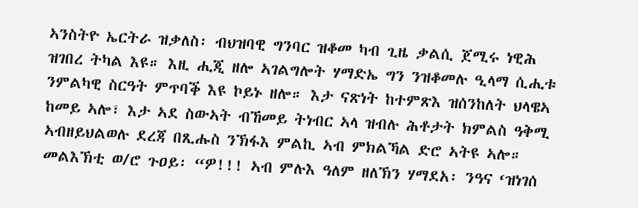ኣንስትዮ ኤርትራ ዝቃለስ፡ ብህዝባዊ ግንባር ዝቆመ ካብ ጊዜ ቃልሲ ጀሚሩ ነዊሕ ዝገበረ ትካል እዩ። እዚ ሒጂ ዘሎ ኣገልግሎት ሃማድኤ ግን ንዝቆመሉ ዒላማ ሲሒቱ ንምልካዊ ስርዓት ምጥባቕ እዩ ኮይኑ ዘሎ። እታ ናጽነት ከተምጽእ ዝሰንከለት ህላዌኣ ከመይ ኣሎ፣ እታ ኣደ ስውኣት ብኸመይ ትነብር ኣላ ዝብሉ ሕቶታት ክምልስ ዓቅሚ ኣብዘይህልወሉ ደረጃ በጺሑስ ንኽፋእ ምልኪ ኣብ ምክልኻል ድሮ ኣትዩ ኣሎ። መልእኽቲ ወ/ሮ ጉዐይ፡ “ዎ!!! ኣብ ምሉእ ዓለም ዘለኽን ሃማደአ፡ ንዓና ‘ዝነገሰ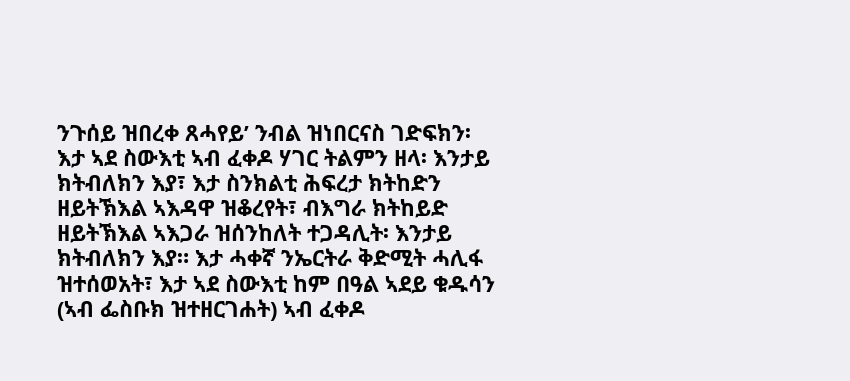ንጉሰይ ዝበረቀ ጸሓየይ’ ንብል ዝነበርናስ ገድፍክን፡ እታ ኣደ ስውእቲ ኣብ ፈቀዶ ሃገር ትልምን ዘላ፡ እንታይ ክትብለክን እያ፣ እታ ስንክልቲ ሕፍረታ ክትከድን ዘይትኽእል ኣእዳዋ ዝቆረየት፣ ብእግራ ክትከይድ ዘይትኽእል ኣእጋራ ዝሰንከለት ተጋዳሊት፡ እንታይ ክትብለክን እያ። እታ ሓቀኛ ንኤርትራ ቅድሚት ሓሊፋ ዝተሰወአት፣ እታ ኣደ ስውእቲ ከም በዓል ኣደይ ቁዱሳን (ኣብ ፌስቡክ ዝተዘርገሐት) ኣብ ፈቀዶ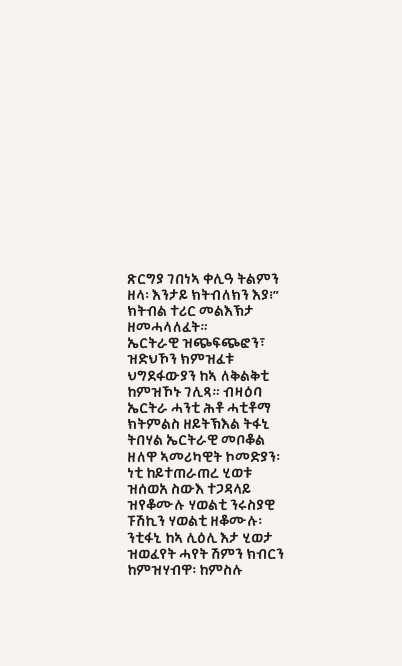ጽርግያ ገበነኣ ቀሊዓ ትልምን ዘላ፡ እንታይ ክትብለክን እያ፧” ክትብል ተሪር መልእኽታ ዘመሓላለፈት።
ኤርትራዊ ዝጭፍጭፎን፣ ዝድህኾን ክምዝፈቱ ህግደፋውያን ከኣ ለቅልቅቲ ከምዝኾኑ ገሊጻ። ብዛዕባ ኤርትራ ሓንቲ ሕቶ ሓቲቶማ ክትምልስ ዘይትኽእል ትፋኒ ትበሃል ኤርትራዊ መቦቆል ዘለዋ ኣመሪካዊት ኮመድያን፡ ነቲ ከይተጠራጠረ ሂወቱ ዝሰወአ ስውእ ተጋዳላይ ዝየቆሙሉ ሃወልቲ ንሩስያዊ ፑሽኪን ሃወልቲ ዘቆሙሉ፡ ንቲፋኒ ከኣ ሊዕሊ እታ ሂወታ ዝወፈየት ሓየት ሽምን ክብርን ከምዝሃብዋ፡ ከምስሉ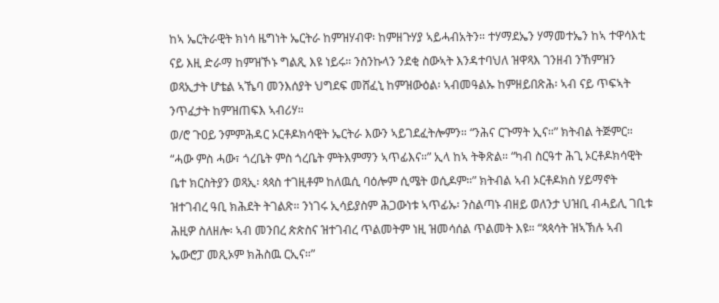ከኣ ኤርትራዊት ክነሳ ዜግነት ኤርትራ ከምዝሃብዋ፡ ከምዘጉሃያ ኣይሓብአትን። ተሃማደኤን ሃማመተኤን ከኣ ተዋሳእቲ ናይ እዚ ድራማ ከምዝኾኑ ግልጺ እዩ ነይሩ። ንስንኩላን ንደቂ ስውኣት እንዳተባህለ ዝዋጻእ ገንዘብ ንኸምዝን ወጻኢታት ሆቴል ኣኼባ መንእሰያት ህግደፍ መሸፈኒ ከምዝውዕል፡ ኣብመዓልኡ ከምዘይበጽሕ፡ ኣብ ናይ ጥፍኣት ንጥፈታት ከምዝጠፍእ ኣብሪሃ።
ወ/ሮ ጉዐይ ንምምሕዳር ኦርቶዶክሳዊት ኤርትራ እውን ኣይገደፈትሎምን። “ንሕና ርጉማት ኢና።” ክትብል ትጅምር። “ሓው ምስ ሓው፣ ጎረቤት ምስ ጎረቤት ምትእምማን ኣጥፊእና።” ኢላ ከኣ ትቅጽል። “ካብ ስርዓተ ሕጊ ኦርቶዶክሳዊት ቤተ ክርስትያን ወጻኢ፡ ጳጳስ ተገዚቶም ከለዉሲ ባዕሎም ሲሜት ወሲዶም።” ክትብል ኣብ ኦርቶዶክስ ሃይማኖት ዝተገብረ ዓቢ ክሕደት ትገልጽ። ንነገሩ ኢሳይያስም ሕጋውነቱ ኣጥፊኡ፡ ንስልጣኑ ብዘይ ወለንታ ህዝቢ ብሓይሊ ገቢቱ ሕዚዎ ስለዘሎ፡ ኣብ መንበረ ጵጵስና ዝተገብረ ጥልመትም ነዚ ዝመሳሰል ጥልመት እዩ። “ጳጳሳት ዝኣኽሉ ኣብ ኤውሮፓ መጺኦም ክሕስዉ ርኢና።”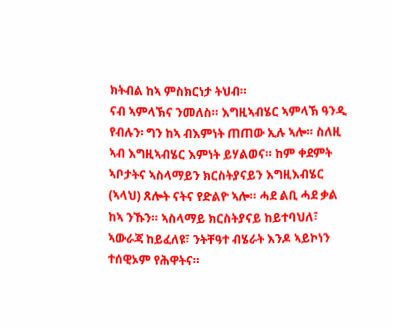ክትብል ከኣ ምስክርነታ ትህብ።
ናብ ኣምላኽና ንመለስ። እግዚኣብሄር ኣምላኽ ዓንዲ የብሉን፡ ግን ከኣ ብእምነት ጠጠው ኢሉ ኣሎ። ስለዚ ኣብ እግዚኣብሄር እምነት ይሃልወና። ከም ቀደምት ኣቦታትና ኣስላማይን ክርስትያናይን እግዚእብሄር (ኣላህ) ጸሎት ናትና የድልዮ ኣሎ። ሓደ ልቢ ሓደ ቃል ከኣ ንኹን። ኣስላማይ ክርስትያናይ ከይተባህለ፣ ኣውራጃ ከይፈለዩ፣ ንትቸዓተ ብሄራት እንዶ ኣይኮነን ተሰዊኦም የሕዋትና።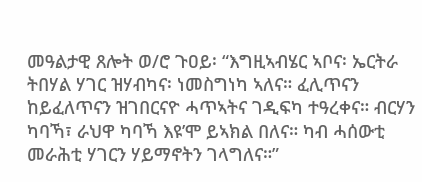መዓልታዊ ጸሎት ወ/ሮ ጉዐይ፡ “እግዚኣብሄር ኣቦና፡ ኤርትራ ትበሃል ሃገር ዝሃብካና፡ ነመስግነካ ኣለና። ፈሊጥናን ከይፈለጥናን ዝገበርናዮ ሓጥኣትና ገዲፍካ ተዓረቀና። ብርሃን ካባኻ፣ ራህዋ ካባኻ እዩ’ሞ ይኣክል በለና። ካብ ሓሰውቲ መራሕቲ ሃገርን ሃይማኖትን ገላግለና።”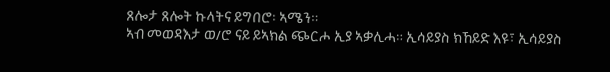ጸሎታ ጸሎት ኩላትና ይግበሮ፡ ኣሜን።
ኣብ መወዳእታ ወ/ሮ ናይ ይኣክል ጭርሖ ኢያ ኣቃሊሓ። ኢሳይያስ ክኸይድ እዩ፣ ኢሳይያስ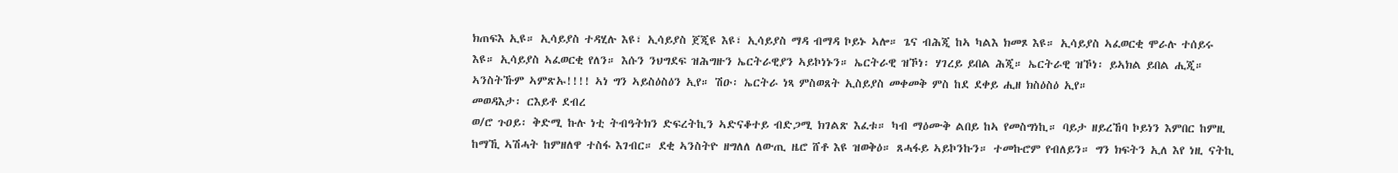ክጠፍእ ኢዩ። ኢሳይያስ ተዳሂሉ እዩ፣ ኢሳይያስ ጀጂዩ እዩ፣ ኢሳይያስ ማዳ ብማዳ ኮይኑ ኣሎ። ጌና ብሕጂ ከኣ ካልእ ክመጾ እዩ። ኢሳይያስ ኣፈወርቂ ሞራሉ ተሰይሩ እዩ። ኢሳይያስ ኣፈወርቂ የለን። እሱን ንህግደፍ ዝሕግዙን ኤርትራዊያን ኣይኮነኑን። ኤርትራዊ ዝኾነ፡ ሃገረይ ይበል ሕጂ። ኤርትራዊ ዝኾነ፡ ይኣክል ይበል ሒጂ። ኣንስትኹም ኣምጽኡ!!!! ኣነ ግን ኣይስዕስዕን ኢየ። ሽዑ፡ ኤርትራ ነጻ ምስወጸት ኢስይያስ መቀመቅ ምስ ከደ ደቀይ ሒዘ ክስዕስዕ ኢየ።
መወዳእታ፡ ርእይቶ ደብረ
ወ/ሮ ጉዐይ፡ ቅድሚ ኩሉ ነቲ ትብዓትክን ድፍረትኪን ኣድናቆተይ ብድጋሚ ክገልጽ እፈቱ። ካብ ማዕሙቅ ልበይ ከኣ የመስግነኪ። ባይታ ዘይረኸባ ኮይነን እምበር ከምዚ ከማኺ ኣሽሓት ከምዘለዋ ተስፋ እገብር። ደቂ ኣንስትዮ ዘግለለ ለውጢ ዜሮ ሸቶ እዩ ዝወቅዕ። ጸሓፋይ ኣይኮንኩን። ተመኩሮም የብለይን። ግን ክፍትን ኢለ እየ ነዚ ናትኪ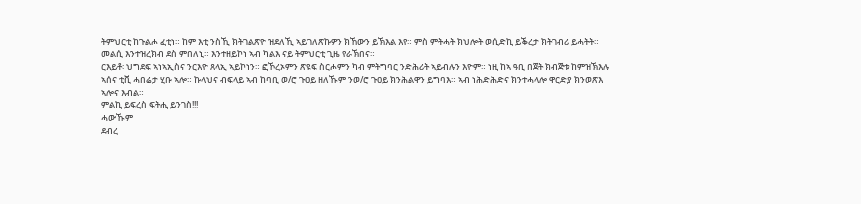ትምህርቲ ከጉልሖ ፈቲነ። ከም እቲ ንስኺ ክትገልጽዮ ዝደለኺ ኣይገለጽኩዎን ክኸውን ይኽእል እየ። ምስ ምትሓት ክህሎት ወሲድኪ ይቕረታ ክትገብሪ ይሓትት። መልሲ እንተዝረክብ ደስ ምበለኒ። እንተዘይኮነ ኣብ ካልእ ናይ ትምህርቲ ጊዜ የራኽበና።
ርእይቶ፡ ህግደፍ ኣነኣኢስና ንርእዮ ጸላኢ ኣይኮነን። ፎኾረኦምን ጽዩፍ ስርሖምን ካብ ምትግባር ንድሕሪት ኣይብሉን እዮም። ነዚ ከኣ ዓቢ በጀት ክብጅቱ ከምዝኽእሉ ኣሰና ቲቪ ሓበሬታ ሂቡ ኣሎ። ኩላህና ብፍላይ ኣብ ከባቢ ወ/ሮ ጉዐይ ዘለኹም ንወ/ሮ ጉዐይ ክንሕልዋን ይግባእ። ኣብ ነሕድሕድና ክንተሓላሎ ዋርድያ ክንወጽእ ኣሎና እብል።
ምልኪ ይፍረስ ፍትሒ ይንገስ!!!
ሓውኹም
ደብረ